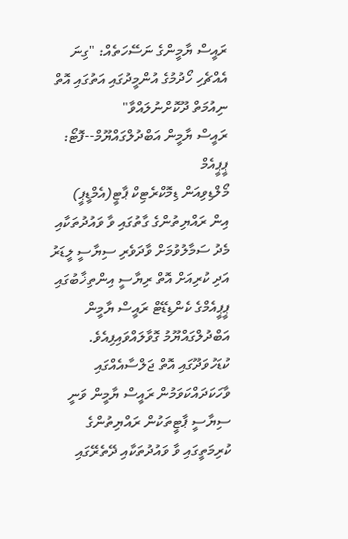ރައީސް ޔާމީންގެ ނަސޭހަތެއް: "ގިނަ އެއްޗެހި ހޯދުމުގެ އުންމީދުގައި އަތުގައި އޮތް ނިއުމަތް ދޫކޮށްނުލައްވާ"
ރައީސް ޔާމީން އަބްދުލްގައްޔޫމް--ފޮޓޯ: ޕީޕީއެމް
މޯލްޑިވިއަން ޑިމޮކްރެޓިކް ޕާޓީ(އެމްޑީޕީ) އިން ރައްޔިތުންގެ ގާތުގައި ވާ ވައުދުތަކާއި މެދު ސަމާލުވުމަށް ވާދަވެރި ސިޔާސީ ލީޑަރު އަދި ކުރިއަށް އޮތް ރިޔާސީ އިންތިޚާބުގައި ޕީޕީއެމްގެ ކެންޑިޑޭޓް ރައީސް ޔާމީން އަބްދުލްގައްޔޫމު ގޮވާލައްވައިފިއެވެ.
ކުޑަހުވަދޫގައި އޮތް ޖަލްސާއެއްގައި ވާހަކަދައްކަވަމުން ރައީސް ޔާމީން ވަނީ ސިޔާސީ ޕާޓީތަކުން ރައްޔިތުންގެ ކުރިމަތީގައި ވާ ވައުދުތަކާއި ދޭތެރޭގައި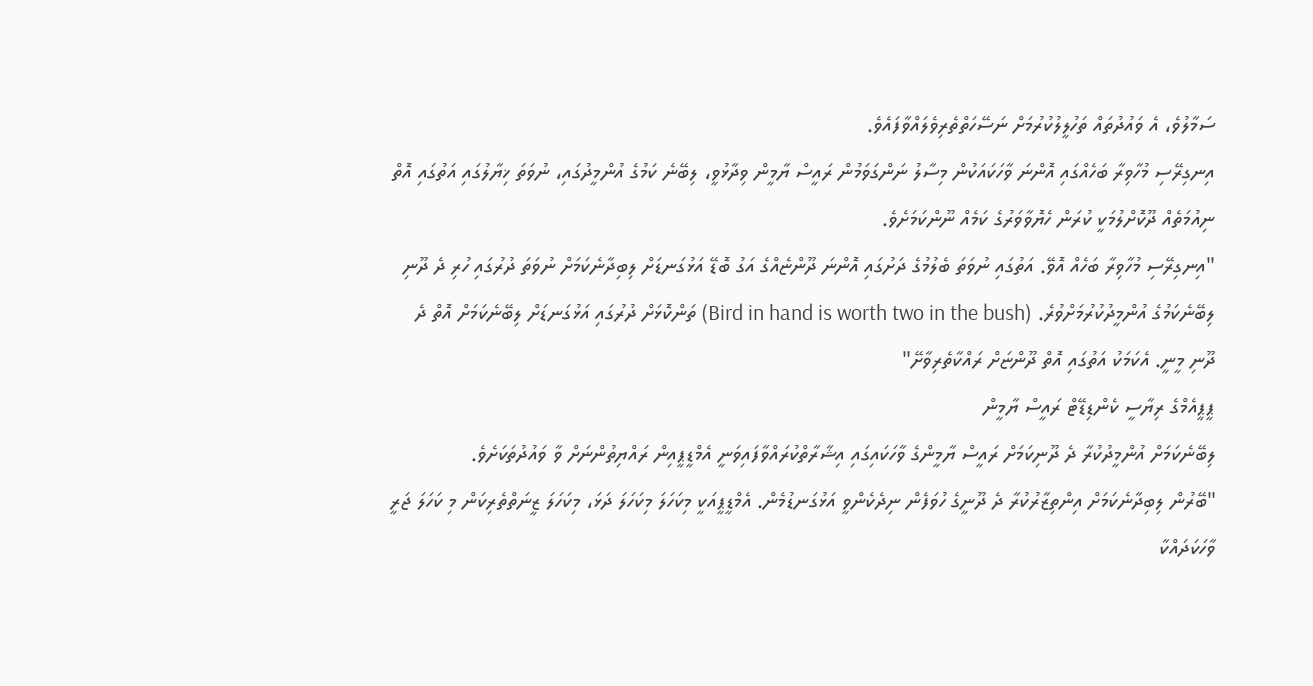ސަމާލުވެ، އެ ވައުދުތައް ތަހުލީލުކުރުމަށް ނަސޭހަތްތެރިވެލައްވާފައެވެ.
އިނގިރޭސި މުހާވިރާ ބަހެއްގައި އޮންނަ ވާހަކައަކުން މިސާލު ނަންގަވަމުން ރައީސް ޔާމީން ވިދާޅުވީ، ލިބޭނެ ކަމުގެ އުންމީދުގައި، ނުވަތަ ޚިޔާލުގައި އަތުގައި އޮތް ނިއުމަތެއް ދޫކޮށްލުމަކީ ކުރަން ހެޔޮވާވަރުގެ ކަމެއް ނޫންކަމަށެވެ.
"އިނގިރޭސި މުހާވިރާ ބަހެއް އޮވޭ. އަތުގައި ނުވަތަ ބެލުމުގެ ދަށުގައި އޮންނަ ދޫންޏެއްގެ އަގު ބޮޑޭ އަޅުގަނޑަށް ލިބިދާނެކަމަށް ނުވަތަ ދުރުގައި ހުރި ދެ ދޫނި ލިބޭނެކަމުގެ އުންމީދުކުރުމަށްވުރެ. (Bird in hand is worth two in the bush) ތަންކޮޅަށް ދުރުގައި އަޅުގަނޑަށް ލިބޭނެކަމަށް އޮތް ދެ ދޫނި މީނީ. އެކަމަކު އަތުގައި އޮތް ދޫންޏަށް ރައްކާތެރިވާށޭ"
ޕީޕީއެމްގެ ރިޔާސީ ކެންޑިޑޭޓް ރައީސް ޔާމީން
ލިބޭނެކަމަށް އުންމީދުކުރާ ދެ ދޫނިކަމަށް ރައީސް ޔާމީންގެ ވާހަކައިގައި އިޝާރާތްކުރައްވާފައިވަނީ އެމްޑީޕީއިން ރައްޔިތުންނަށް ވާ ވައުދުތަކަށެވެ.
"ބޭރުން ލިބިދާނެކަމަށް އިންތިޒާރުކުރާ ދެ ދޫނީގެ ހުވަފެން ނިދެކެންވީ އަޅުގަނޑުމެން. އެމްޑީޕީއަކީ މިކަހަލަ މިކަހަލަ ދަޅަ، މިކަހަލަ ޒީނަތްތެރިކަން މި ކަހަލަ ޖަރީ ވާހަކަދައްކާ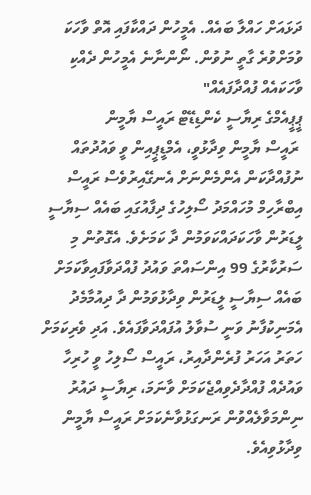ދަޅައަށް ހައްލާ ބައެއް. އެމީހުން ދައްކާފައި އޮތް ވާހަކަ ވުމަށްވުރެ ގާތީ ނުވުން. ނޯންނާނެ އެމީހުން ދެއްކި ވާހަކައެއް ފުއްދާފައެއް"
ޕީޕީއެމްގެ ރިޔާސީ ކެންޑިޑޭޓް ރައީސް ޔާމީން
 ރައީސް ޔާމީން ވިދާޅުވީ، އެމްޑީޕީއިން ވީ ވައުދުތައް ނުފުއްދާކަން އެންމެންނަށް އެނގޭއިރުވެސް ރައީސް އިބްރާހިމް މުހައްމަދު ސޯލިހުގެ ދިފާއުގައި ބައެއް ސިޔާސީ ލީޑަރުން ވާހަކަދައްކަވަމުން ދާ ކަމަށެވެ. އެގޮތުން މި ސަރުކާރުގެ 99 އިންސައްތަ ވައުދު ފުއްދަވާފައިވާކަމަށް ބައެއް ސިޔާސީ ލީޑަރުން ވިދާޅުވަމުން ދާ ދިއުމާމެދު އެމަނިކުފާނު ވަނީ ސުވާލު އުފައްދަވާފައެވެ. އަދި ވެރިކަމަށް ހަތަރު އަހަރު ފުރެންދާއިރު، ރައީސް ސޯލިހު ވީ ހުރިހާ ވައުދެއް ފުއްދާދެވިއްޖެކަމަށް ވާނަމަ، ރިޔާސީ ދައުރު ނިންމަވާލެއްވުން ރަނގަޅުވާނެކަމަށް ރައީސް ޔާމީން ވިދާޅުވިއެވެ.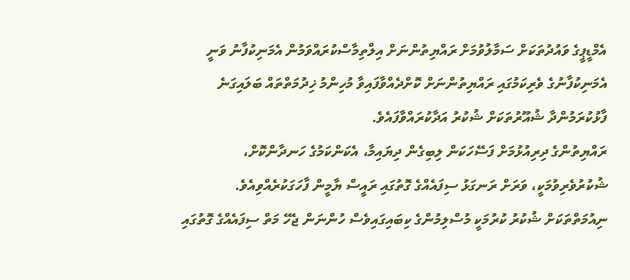އެމްޑީޕީގެ ވައުދުތަކަށް ސަމާލުވުމަށް ރައްޔިތުންނަށް އިލްތިމާސްކުރައްވަމުން އެމަނިކުފާނު ވަނީ އެމަނިކުފާނުގެ ވެރިކަމުގައި ރައްޔިތުންނަށް ކޮށްދެއްވާފައިވާ މުހިންމު ޚިދުމަތްތައް ބަލައިގަނެ ފާޅުކުރަމުންދާ ޝުއޫރުތަކަށް ޝުކުރު އަދާކުރައްވާފައެވެ.
ރައްޔިތުންގެ ދިރިއުޅުމަށް ފަސޭހަކަން ލިބިގެން ދިޔައިމާ، އެކަންކަމުގެ ހަނދާންކޮށް، ޝުކުރުވެރިވުމަކީ، ވަރަށް ރަނގަޅު ސިފައެއްގެ ގޮތުގައި ރައީސް ޔާމީން ފާހަގަކުރެއްވިއެވެ.
ނިއުމަތްތަކަށް ޝުކުރު ކުރުމަކީ މުސްލިމުންގެ ކިބައިގައިވެސް ހުންނަން ޖެހޭ މަތް ސިފައެއްގެ ގޮތުގައި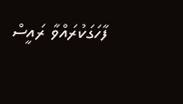ފާހަގަކުރައްވާ ރައީސް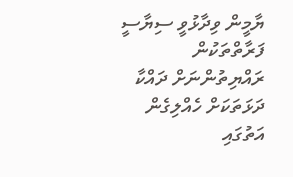ޔާމީން ވިދާޅުވީ ސިޔާސީ ފަރާތްތަކުން ރައްޔިތުންނަށް ދައްކާ ދަޅަތަކަށް ހެއްލިގެން އަތުގައި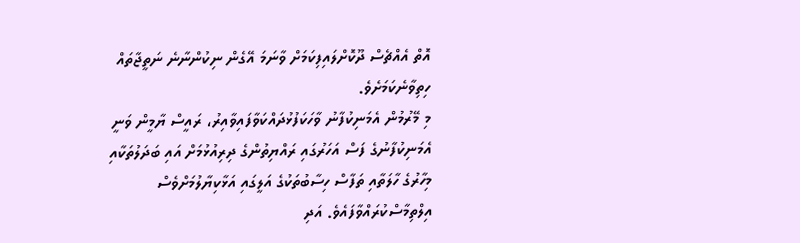އޮތް އެއްޗެސް ދޫކޮށްލައިފިކަމަށް ވާނަމަ އޭގެން ނިކުންނާނެ ނަތީޖާތައް ހިތިވާނެކަމަށެވެ.
މި މޭރުމުން އެމަނިކުފާނު ވާހަކަފުޅުދައްކަވާފައިވާއިރު، ރައީސް ޔާމީން ވަނީ އެމަނިކުފާނުގެ ފަސް އަހަރުގައި ރައްޔިތުންގެ ދިރިއުޅުމަށް އައި ބަދަލުތަކާއި މިހާރުގެ ހާލަތާއި ތަފާސް ހިސާބުތަކުގެ އަލީގައި އަޅާކިޔާލުމަށްވެސް އިލްތިމާސްކުރައްވާފައެވެ. އަދި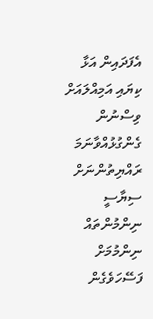އެފަދައިން އަޅާ ކިޔައި އަމިއްލައަށް ވިސްނުން ގެންގުޅުއްވާނަމަ ރައްޔިތުންނަށް ސިޔާސީ ނިންމުންތައް ނިންމުމަށް ފަސޭހަވެގެން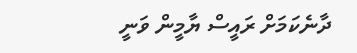ދާނެކަމަށް ރައީސް ޔާމީން ވަނީ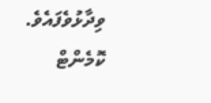ވިދާޅުވެފައެވެ.
ކޮމެންޓް